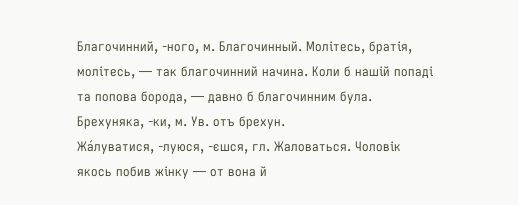Благочинний, -ного, м. Благочинный. Молітесь, братія, молітесь, — так благочинний начина. Коли б нашій попаді та попова борода, — давно б благочинним була.
Брехуняка, -ки, м. Ув. отъ брехун.
Жа́луватися, -луюся, -єшся, гл. Жаловаться. Чоловік якось побив жінку — от вона й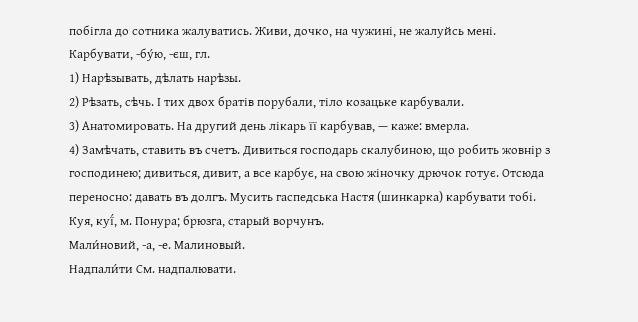побігла до сотника жалуватись. Живи, дочко, на чужині, не жалуйсь мені.
Карбувати, -бу́ю, -єш, гл.
1) Нарѣзывать, дѣлать нарѣзы.
2) Рѣзать, сѣчь. І тих двох братів порубали, тіло козацьке карбували.
3) Анатомировать. На другий день лікарь її карбував, — каже: вмерла.
4) Замѣчать, ставить въ счетъ. Дивиться господарь скалубиною, що робить жовнір з господинею; дивиться, дивит, а все карбує, на свою жіночку дрючок готує. Отсюда переносно: давать въ долгъ. Мусить гаспедська Настя (шинкарка) карбувати тобі.
Куя, куї́, м. Понура; брюзга, старый ворчунъ.
Мали́новий, -а, -е. Малиновый.
Надпали́ти Cм. надпалювати.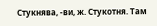Стукнява, -ви, ж. Стукотня. Там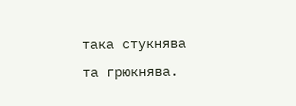така стукнява та грюкнява.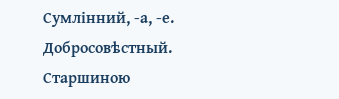Сумлінний, -а, -е. Добросовѣстный. Старшиною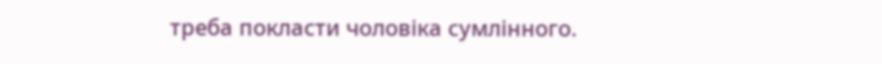треба покласти чоловіка сумлінного.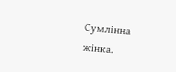Сумлінна жінка.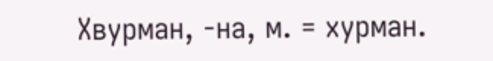Хвурман, -на, м. = хурман.